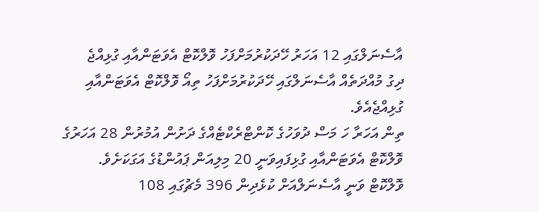އާސެނަލްގައި 12 އަހަރު ހޭދަކުރުމަށްފަހު ވޮލްކޮޓް އެވަޓަންއާއި ގުޅިއްޖެ
ދިގު މުއްދަތެއް އާސެނަލްގައި ހޭދަކުރުމަށްފަހު ތިއޯ ވޮލްކޮޓް އެވަޓަންއާއި ގުޅިއްޖެއެވެ.
ތިން އަހަރާ ހަ މަސް ދުވަހުގެ ކޮންޓްރެކްޓެއްގެ ދަށުން އުމުރުން 28 އަހަރުގެ ވޮލްކޮޓް އެވަޓަންއާއި ގުޅިފައިވަނީ 20 މިލިއަން ޕައުންޑުގެ އަގަކަށެވެ.
ވޮލްކޮޓް ވަނީ އާސެނަލްއަށް ކުޅެދިން 396 މެޗުގައި 108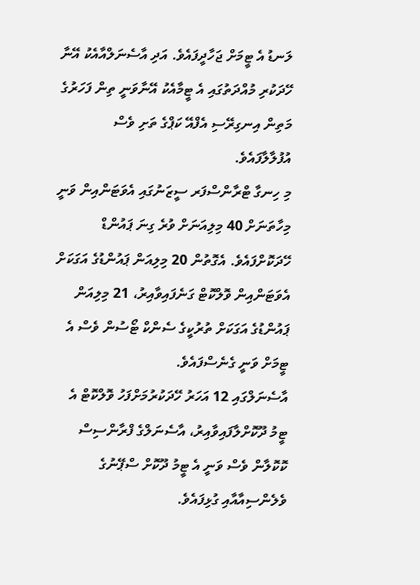ލަނޑު އެ ޓީމަށް ޖަހާދީފައެވެ. އަދި އާސެނަލްއާއެކު އޭނާ ހޭދަކުރި މުއްދަތުގައި އެ ޓީމާއެކު އޭނާވަނީ ތިން ފަހަރުގެ މަތިން އިނގިރޭސި އެފްއޭ ކަޕްގެ ތަށި ވެސް އުފުލާލާފައެވެ.
މި ހިނގާ ޓްރާންސްފަރ ސީޒަނުގައި އެވަޓަންއިން ވަނީ މިހާތަނަށް 40 މިލިއަނަށް ވުރެ ގިނަ ޕައުންޑް ހޭދަކޮށްފައެވެ. އެގޮތުން 20 މިލިއަން ޕައުންޑުގެ އަގަކަށް އެވަޓަންއިން ވޮލްކޮޓް ގަނެފައިވާއިރު، 21 މިލިއަން ޕައުންޑުގެ އަގަކަށް ތުރުކީގެ ސެންކް ޓޯސުން ވެސް އެ ޓީމަށް ވަނީ ގެނެސްފައެވެ.
އާސެނަލްގައި 12 އަހަރު ހޭދަކުރުމަށްފަހު ވޮލްކޮޓް އެ ޓީމު ދޫކޮށްލާފައިވާއިރު، އާސެނަލްގެ ފްރާންސިސް ކޮކޮލާން ވެސް ވަނީ އެ ޓީމު ދޫކޮށް ސްޕޭނުގެ ވެލެންސިއާއާއި ގުޅިފައެވެ.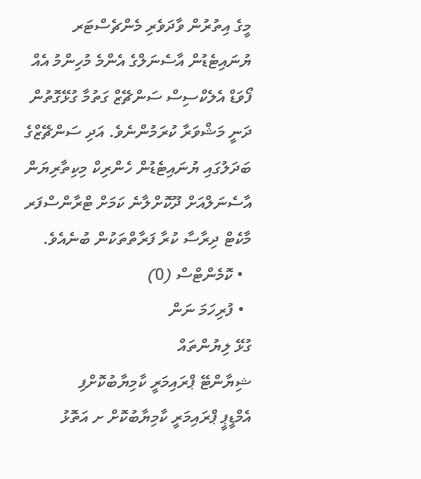މީގެ އިތުރުން ވާދަވެރި މެންޗެސްޓަރ ޔުނައިޓެޑުން އާސެނަލްގެ އެންމެ މުހިންމު އެއް ފޯވަޑް އެލެކްސިސް ސަންޗޭޒް ގަތުމާ ގުޅޭގޮތުން ދަނީ މަޝްވަރާ ކުރަމުންނެވެ. އަދި ސަންޗޭޒްގެ ބަދަލުގައި ޔުނައިޓެޑުން ހެންރިކް މިކިތާރިޔަން އާސެނަލްއަށް ދޫކޮށްލާނެ ކަމަށް ޓްރާންސްފަރ މާކެޓް ދިރާސާ ކުރާ ފަރާތްތަކުން ބުނެއެވެ.
  • ކޮމެންޓްސް (0)
  • ފުރިހަމަ ނަން
ގުޅޭ ލިޔުންތައް
ޝިޔާންޓޭ ޕްރައިމަރީ ކާމިޔާބުކޮށްފި
އެމްޑީޕީ ޕްރައިމަރީ ކާމިޔާބުކޮށް ށ އަތޮޅު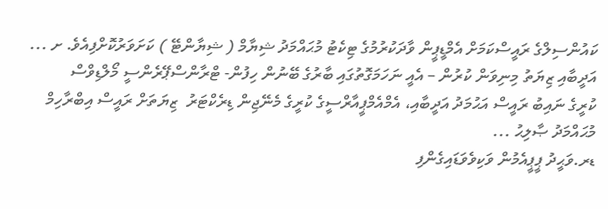ކައުންސިލްގެ ރައީސްކަމަށް އެމްޑީޕީން ވާދަކުރުމުގެ ޓިކެޓު މުޙައްމަދު ޝިޔާމް ( ޝިޔާންޓޭ ) ކަށަވަރުކޮށްފިއެވެ. ށ ...
އަދީބާއި ޒިޔަތު މިނިވަން ކުރުން – އެއީ ނަހަމަގޮތުގައި ބާރުގެ ބޭނުން ހިފުން- ޓްރާންސްޕޭރެންސީ މޯލްޑިވްސް
ކުރީގެ ނައިބު ރައީސް އަޙުމަދު އަދީބާއި، އެމްއެމްޕީއާރްސީގެ ކުރީގެ މެނޭޖިން ޑިރެކްޓަރު  ޒިޔަތަށް ރައީސް އިބްރާހިމް މުޙައްމަދު ޞާލިޙު ...
ޑރ.ވަޙީދު ޕީޕީއެމުން ވަކިވެވަޑައިގެންފި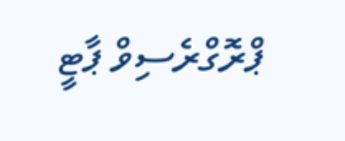ޕްރޮގްރެސިވް ޕާޓީ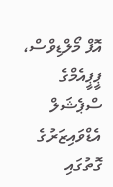އޮފް މޯލްޑިވްސް، ޕީޕީއެމްގެ ސްޕެޝަލް އެޑްވައިޒަރުގެ ގޮތުގައި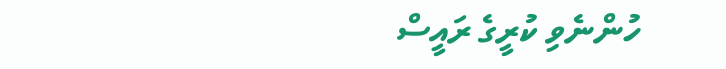ހުންނެވި ކުރީގެ ރައީސް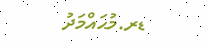ޑރ.މުޙައްމަދު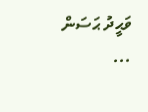ވަޙީދު ޙަސަން ...